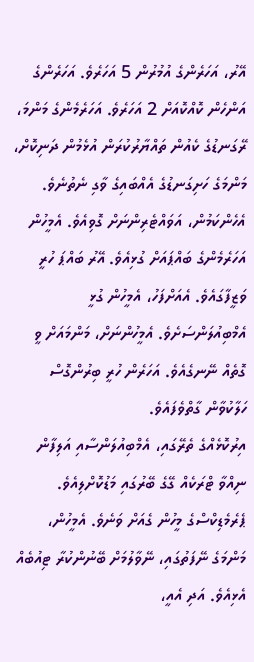އޭރު، އަހަރެންގެ އުމުރުން 5 އަހަރެވެ. އަހަރެންގެ އަންހެން ކޮއްކޮއަށް 2 އަހަރެވެ. އަހަރެމެންގެ މަންމަ، ރޭގަނޑުގެ ކެއުން ތައްޔާރުކުރަން އުޅެމުން ދަނިކޮށް، މަންމަގެ ހަށިގަނޑުގެ އެއްބައިގެ ވާގި ނެތުނެވެ. އެހެންކަމުން، އަވައްޓެރިންނަށް ގޮވިއެވެ. އެމީހުން އަހަރެމެންގެ ބައްޕައަށް ގުޅިއެވެ. އޭރު ބައްޕަ ހުރީ ވަޒީފާގައެވެ. އެއަށްފަހު، އެމީހުން ގުޅީ އެމްބިއުލަންސަށެވެ. އެމީހުންނަށް، މަންމައަށް ވީ ގޮތެއް ނޭނގެއެވެ. އަހަރެން ހުރީ ބިރުންގޮސް ހަލާކުވާން ގާތްވެފައެވެ.
އިރުކޮޅެއްގެ ތެރޭގައި، އެމްބިއުލަންސާއި އަލިފާން ނިއްވާ ޓްރަކެއް ގޭގެ ބޭރުގައި މަޑުކޮށްލިއެވެ. ޕެރެމެޑިކްސްގެ މީހުން ގެއަށް ވަނެވެ. އެމީހުން، މަންމަގެ ނޭފަތުގައި، ނޭވާލުމަށް ބޭނުންކުރާ ޓިއުބެއް އެޅިއެވެ. އަދި އެއީ،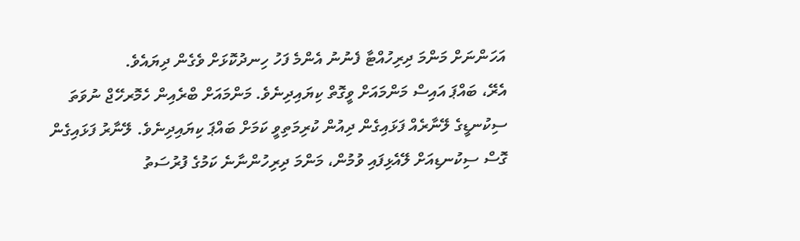އަހަންނަށް މަންމަ ދިރިހުއްޓާ ފެނުނު އެންމެ ފަހު ހިނދުކޮޅަށް ވެގެން ދިޔައެވެ.
އެރޭ، ބައްޕަ އައިސް މަންމައަށް ވީގޮތް ކިޔައިދިނެވެ. މަންމައަށް ބްރެއިން ހެމޮރހޭޖް ނުވަތަ ސިކުނޑީގެ ލޭނާރެއް ފަޅައިގެން ދިއުން ކުރިމަތިވީ ކަމަށް ބައްޕަ ކިޔައިދިނެވެ. ލޭނާރު ފަޅައިގެން ގޮސް ސިކުނޑިއަށް ލޭއެޅިފައި ވުމުން، މަންމަ ދިރިހުންނާނެ ކަމުގެ ފުރުސަތު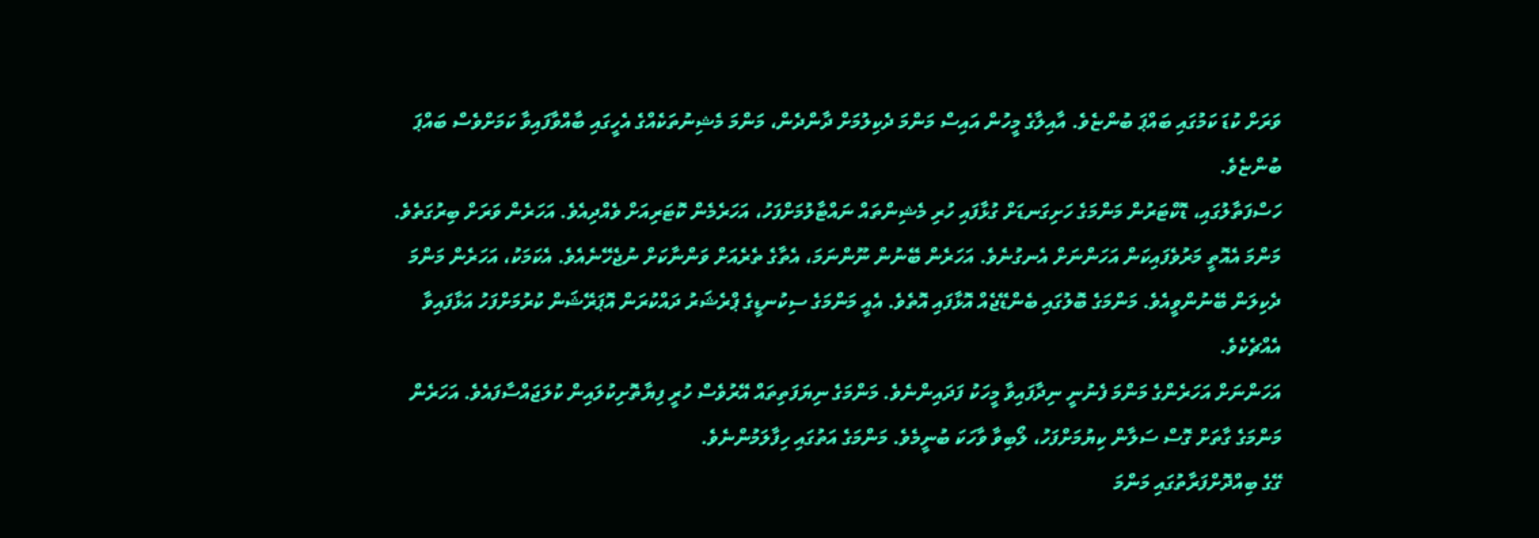ވަރަށް ކުޑަ ކަމުގައި ބައްޕަ ބުންޏެވެ. އާއިލާގެ މީހުން އައިސް މަންމަ ދެކިލުމަށް ދާންދެން، މަންމަ މެޝިނުތަކެއްގެ އެހީގައި ބާއްވާފައިވާ ކަމަށްވެސް ބައްޕަ ބުންޏެވެ.
ހަސްފަތާލުގައި، ޑޮކްޓަރުން މަންމަގެ ހަށިގަނޑަށް ގުޅާފައި ހުރި މެޝިންތައް ނައްޓާލުމަށްފަހު، އަހަރެމެން ކޮޓަރިއަށް ވެއްދިއެވެ. އަހަރެން ވަރަށް ބިރުގަތެވެ. މަންމަ އެއޮތީ މަރުވެފައިކަން އަހަންނަށް އެނގުނެވެ. އަހަރެން ބޭނުން ނޫންނަމަ، އެތާގެ ތެރެއަށް ވަންނާކަށް ނުޖެހޭނެއެވެ. އެކަމަކު، އަހަރެން މަންމަ ދެކިލަން ބޭނުންވީއެވެ. މަންމަގެ ބޮލުގައި ބެންޑޭޖެއް އޮޅާފައި އޮތެވެ. އެއީ މަންމަގެ ސިކުނޑީގެ ޕްރެޝަރު ދައްކުރަން އޮޕަރޭޝަން ކުރުމަށްފަހު އަޅާފައިވާ އެއްޗެކެވެ.
އަހަންނަށް އަހަރެންގެ މަންމަ ފެނުނީ ނިދާފައިވާ މީހަކު ފަދައިންނެވެ. މަންމަގެ ނިޔަފަތިތައް އޭރުވެސް ހުރީ ފިޔާތޮށިކުލައިން ކުލަޖައްސާފައެވެ. އަހަރެން މަންމަގެ ގާތަށް ގޮސް ސަލާން ކިޔުމަށްފަހު، ލޯބިވާ ވާހަކަ ބުނީމެވެ. މަންމަގެ އަތުގައި ހިފާލަމުންނެވެ.
ގޭގެ ބިއްދޮށްފަރާތުގައި މަންމަ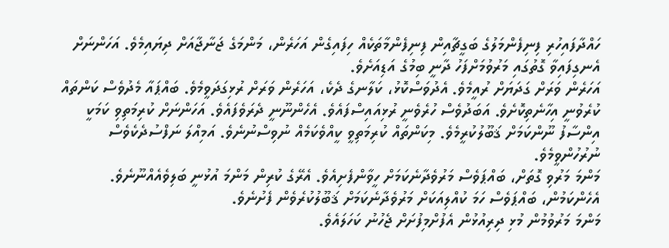ހައްދާފައިހުރި ފިނިފެންމަލުގެ ބަގީޗާއިން ފިނިފެންމާތަކެއް ހިފައިގެން އަހަރެން، މަންމަގެ ޖަނާޖާއަށް ދިޔައިމެވެ. އަހަންނަށް އެނގިފައިވާ ގޮތުގައި މަރުވުމަށްފަހު ދާނީ ބިމުގެ އަޑިއަށެވެ.
އަހަރެން ވަރަށް ގަދަޔަށް ރުއީމެވެ. އެދުވަސްކޮޅު، ކަލާނގެ ދެކެ، އަހަރެން ވަރަށް ރުޅިގަދަވީމެވެ. ބައްޕައާ މެދުވެސް ކަންތައް ކުރެވުނީ އިހާނެތިކޮށެވެ. އަބަދުވެސް ހުރެވެނީ ރުޅިއައިސްފައެވެ. އެހެންނޫނީ ދެރަވެފައެވެ. އަހަންނަށް ކުރިމަތިވި ކަމަކީ އިންސާފު ނޫންކަމަށް ޤަބޫލުކުރީމެވެ. މިކަންތައް ކުރިމަތިވީ ކީއްވެކަމެއް ނުވިސްނުނެވެ. އަމިއްލަ ނަފްސުދެކެވެސް ނުރުހުންވީމެވެ.
މަންމަ މަރުވި ގޮތަށް، ބައްޕަވެސް މަރުވެދާނެކަމަށް ހީވާންފެށިއެވެ. އެރޭގެ ކުރިން މަންމަ އުޅުނީ ބަލިވެއެއްނޫނެވެ. އެހެންކަމުން، ބައްޕަވެސް ހަމަ ކުއްލިއަކަށް މަރުވެދާނެކަމަށް ޤަބޫލުކުރެވެން ފެށުނެވެ.
މަންމަ މަރުވުމުން މުޅި ދިރިއުޅުން އެފުށްމިފުށަށް ޖެހުނު ކަހަލައެވެ.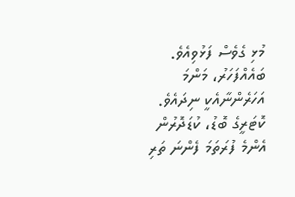މުޅި ގެވެސް ފަޅުވިއެވެ. ބައެއްފަހަރު، މަންމަ އަހަރެންނާއެކީ ނިދައެވެ. ކޮޓަރީގެ ބޮޑު، ކުޑަދޮރުން އެންމެ ފުރަތަމަ ފެންނަ ތަރި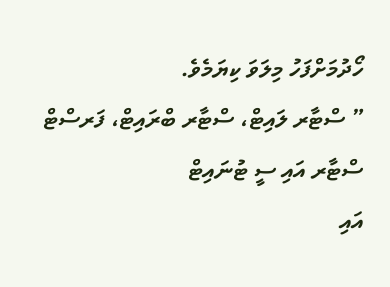ހޯދުމަށްފަހު މިލަވަ ކިޔަމެވެ.
” ސްޓާރ ލައިޓް، ސްޓާރ ބްރައިޓް، ފަރސްޓް ސްޓާރ އައި ސީ ޓުނައިޓް
އައި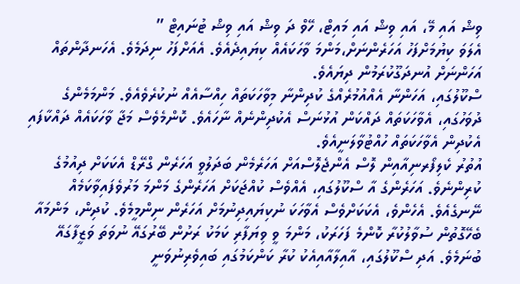ވިޝް އައި މޭ، އައި ވިޝް އައި މައިޓް، ހޭވް ދަ ވިޝް އައި ވިޝް ޓުނައިޓް ”
އެލަވަ ކިޔުމަށްފަހު އަހަރެންނަށް،މަންމަ ވާހަކައެއް ކިޔައިދެއެވެ. އެއަށްފަހު ނިދަމެވެ. އެހަނދާންތައް އަހަންނަށް އުނދަގޫކުރަމުން ދިޔައެވެ.
ސްކޫލުގައި، އަހަންނާ އެއްއުމުރެއްގެ ކުދިންނާ މިވާހަކަތައް ހިއްސާއެއް ނުކުރެވެއެވެ. މަންމަމެންގެ ދުވަހުގައި، އެވާހަކަތައް ދައްކަން އުޅުނަސް އެކުދިންނެއް ނާހައެވެ. ކޮންމެވެސް މަޖާ ވާހަކައެއް ދައްކާފައި އެކުދިން އެވާހަކަތައް ހުއްޓުވާލަނީއެވެ.
އުތުރު ކެލިފޯރނިއާއިން ލޮސް އެންޖެލޮސްއަށް އަހަރެމެން ބަދަލުވީ އަހަރެން ގްރޭޑް އެކަކަށް ދިއުމުގެ ކުރިންނެވެ. އަހަރެންގެ އާ ސްކޫލުގައި، އެއްވެސް ކުއްޖަކަށް އަހަރެންގެ މަންމަ މަރުވެފައިވާކަމެއް ނޭނގެއެވެ. އެހެންވެ، އެކަކަށްވެސް އެވާހަކަ ނުކިޔައިދިނުމަށް އަހަރެން ނިންމީމެވެ. ކުދިން، މަންމައާ ބެހޭގޮތުން ސުވާލުކުރާ ކޮންމެ ފަހަރަކު، މަންމަ ވީ ވިޔަފާރި ކަމަކު ރަށުން ބޭރުގައޭ ނުވަތަ ވަޒީފާގައޭ ބުނަމެވެ. އަދި ސްކޫލުގައި، އާއިލާއާއިއެކު ކުރާ ކަންކަމުގައި ބައިވެރިނުވަނީ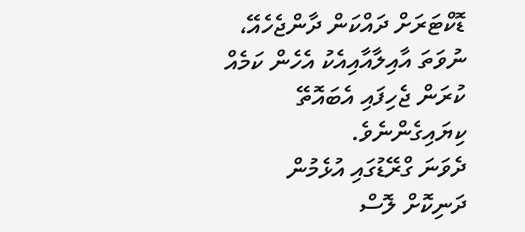ޑޮކްޓަރަށް ދައްކަން ދާންޖެހެއޭ، ނުވަތަ އާއިލާއާއިއެކު އެހެން ކަމެއް ކުރަން ޖެހިފައި އެބައޮތޭ ކިޔައިގެންނެވެ.
ދެވަނަ ގްރޭޑުގައި އުޅެމުން ދަނިކޮށް ލޮސް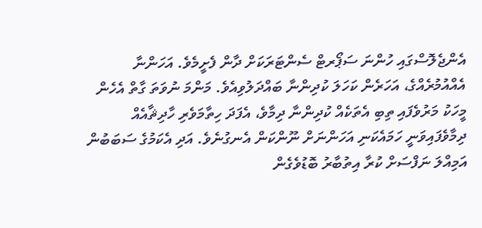އެންޖެލޮސްގައި ހުންނަ ސަޕޯރޓް ސެންޓަރަކަށް ދާން ފެށީމެވެ. އަހަންނާ އެއްއުމުރެއްގެ، އަހަރެން ކަހަލަ ކުދިންނާ ބައްދަލުވިއެވެ. މަންމަ ނުވަތަ ގާތް އެހެން މީހަކު މަރުވެފައި ތިބި އެތަކެއް ކުދިންނާ ދިމާވެ، އެފަދަ ހިތާމަވެރި ހާދިޘާއެއް ދިމާވެފައިވަނީ ހަމައެކަނި އަހަންނަށް ނޫންކަން އެނގުނެވެ. އަދި އެކަމުގެ ސަބަބުން އަމިއްލަ ނަފްސަށް ކުރާ އިތުބާރު ބޮޑުވެގެން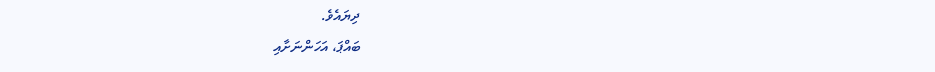ދިޔައެވެ.
ބައްޕަ، އަހަންނަށާއި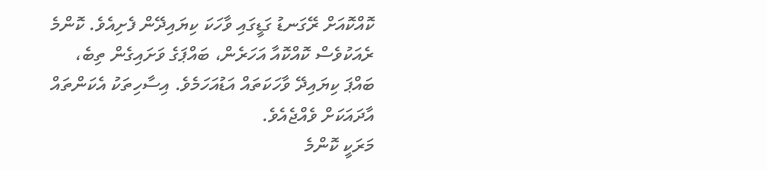ކޮއްކޮއަށް ރޭގަނޑު ގަޑީގައި ވާހަކަ ކިޔައިދޭން ފެށިއެވެ. ކޮންމެ ރެއަކުވެސް ކޮއްކޮއާ އަހަރެން، ބައްޕަގެ ވަށައިގެން ތިބެ، ބައްޕަ ކިޔައިދޭ ވާހަކަތައް އަޑުއަހަމެވެ. އިސާހިތަކު އެކަންތައް އާދައަކަށް ވެއްޖެއެވެ.
މަރަކީ ކޮންމެ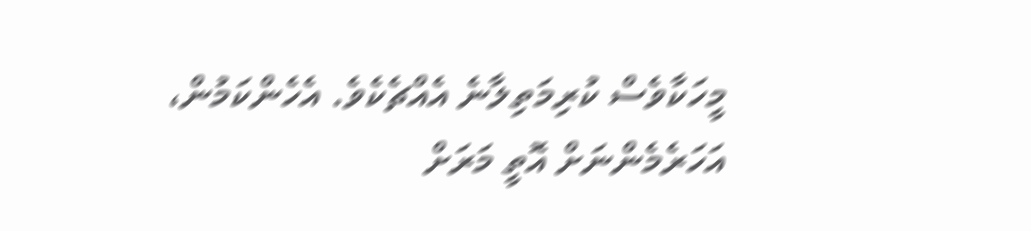މީހަކާވެސް ކުރިމަތިލާނެ އެއްޗެކެވެ. އެހެންކަމުން، އަހަރެމެންނަށް އޮތީ މަރަށް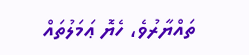ތައްޔާރުވެ، ހެޔޮ ޢަމަލުތައް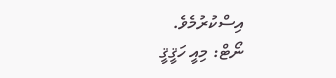އިސްކުރުމެވެ.
ނޯޓް: މިއީ ހަޤީޤީ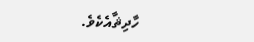ހާދިޘާއެކެވެ.